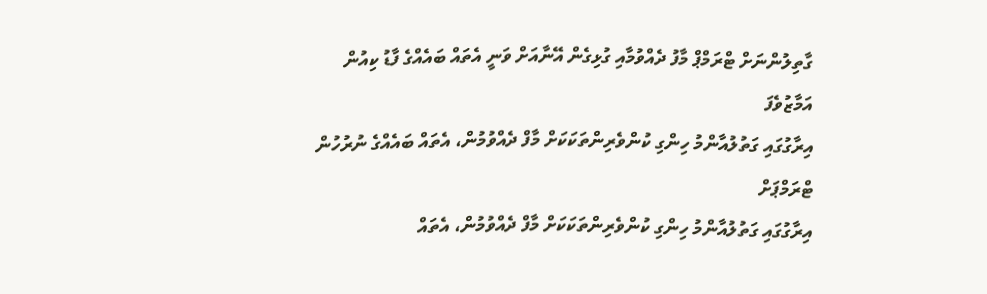ގާތިލުންނަށް ޓްރަމްޕް މާފު ދެއްވުމާއި ގުޅިގެން އޭނާއަށް ވަނީ އެތައް ބައެއްގެ ފާޑު ކިއުން އަމާޒުވެފަ
އިރާގުގައި ގަތުލުއާންމު ހިންގި ކުންވެރިންތަކަކަށް މާފް ދެއްވުމުން، އެތައް ބައެއްގެ ނުރުހުން ޓްރަމްޕަށް
އިރާގުގައި ގަތުލުއާންމު ހިންގި ކުންވެރިންތަކަކަށް މާފް ދެއްވުމުން، އެތައް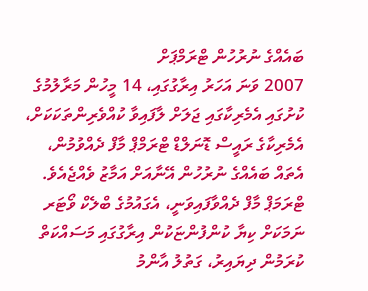ބައެއްގެ ނުރުހުން ޓްރަމްޕަށް
2007 ވަނަ އަހަރު އިރާގުގައި، 14 މީހުން މަރާލުމުގެ ކުށުގައި އެމެރިކާގައި ޖަލަށް ލާފައިވާ ކުއްވެރިންތަކަކަށް، އެމެރިކާގެ ރައީސް ޑޮނަލްޑް ޓްރަމްޕް މާފް ދެއްވުމުން، އެތައް ބައެއްގެ ނުރުހުން އޭނާއަށް އަމާޒު ވެއްޖެއެވެ.
ޓްރަމަޕް މާފް ދެއްވާފައިވަނީ، އެގައުމުގެ ބްލެކް ވޯޓަރ ނަމަކަށް ކިޔާ ކުންފުންޏަކުން އިރާގުގައި މަސައްކަތް ކުރަމުން ދިޔައިރު، ގަތުލު އާންމު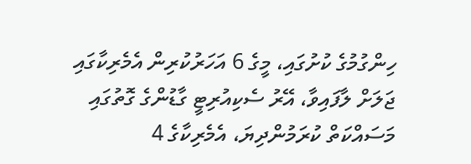ހިންގުމުގެ ކުށުގައި، މީގެ 6 އަހަރުކުރިން އެމެރިކާގައި ޖަލަށް ލާފައިވާ، އޭރު ސެކިއުރިޓީ ގާޑުންގެ ގޮތުގައި މަސައްކަތް ކުރަމުންދިޔަ، އެމެރިކާގެ 4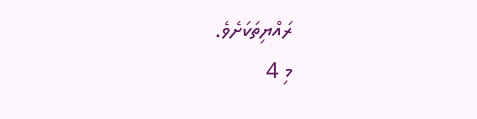ރައްޔިތަކަށެވެ.
މި 4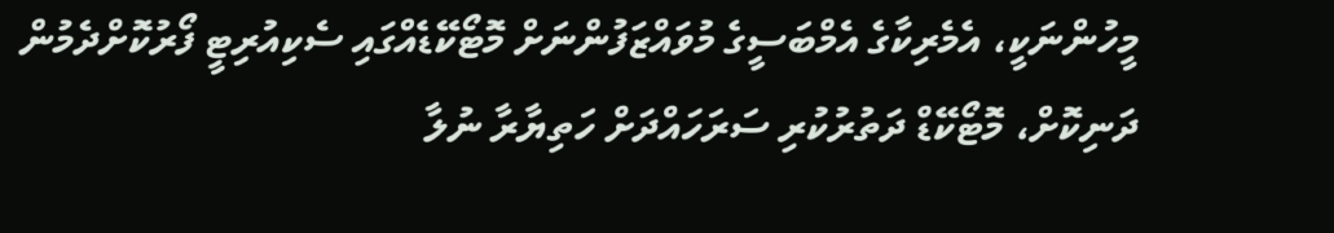މީހުންނަކީ، އެމެރިކާގެ އެމްބަސީގެ މުވައްޒަފުންނަށް މޮޓޯކޭޑެއްގައި ސެކިއުރިޓީ ފޯރުކޮށްދެމުން ދަނިކޮށް، މޮޓޯކޭޑް ދަތުރުކުރި ސަރަހައްދަށް ހަތިޔާރާ ނުލާ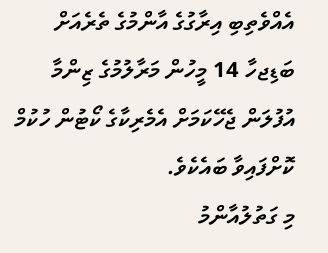އެއްވެތިބި އިރާގުގެ އާންމުގެ ތެރެއަށް ބަޑިޖހާ 14 މީހުން މަރާލުމުގެ ޒިންމާ އުފުލަން ޖެހޭކަމަށް އެމެރިކާގެ ކޯޓުން ހުކުމް ކޮށްފައިވާ ބައެކެވެ.
މި ގަތުލުއާންމު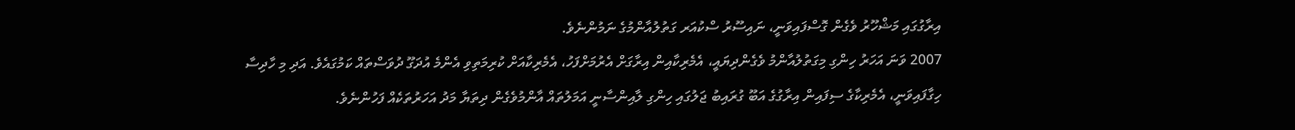އިރާގުގައި މަޝްހޫރު ވެގެން ގޮސްފައިވަނީ، ނައިސޫރު ސްކުއަރ ގަތުލުއާންމުގެ ނަމުންނެވެ.
2007 ވަނަ އަހަރު ހިންގި މިގަތުލުއާންމު ވެގެންދިޔައީ، އެމެރިކާއިން އިރާގަށް އެރުމަށްފަހު، އެމެރިކާއަށް ކުރިމަތިވި އެންމެ އުދަގޫ ދުވަސްތައް ކަމުގައެވެ. އަދި މި ހާދިސާ ހިގާފައިވަނީ، އެމެރިކާގެ ސިފައިން އިރާގުގެ އަބޫ ގުރައިބު ޖަލުގައި ހިންގި ލާއިންސާނީ އަމަލުތައް އާންމުވެގެން ދިތަޔާ މަދު އަހަރުތަކެއް ފަހުންނެވެ.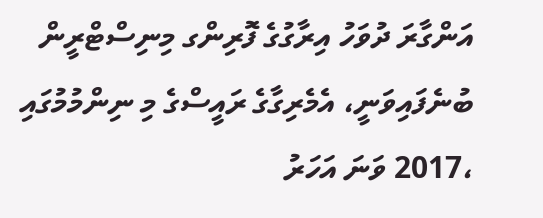އަންގާރަ ދުވަހު އިރާގުގެ ފޮރިންގ މިނިސްޓްރީން ބުނެފައިވަނީ، އެމެރިގާގެ ރައީސްގެ މި ނިންމުމުގައި ،2017 ވަނަ އަހަރު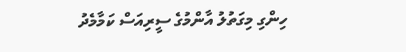ހިންގި މިގަތުލު އާންމުގެ ސީރިއަސް ކަމާމެދު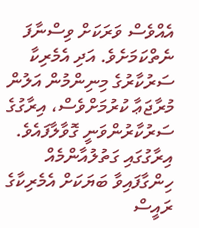އެއްވެސް ވަރަކަށް ވިސްނާފަ ނެތްކަމަށެވެ. އަދި އެމެރިކާ ސަރުކާރުގެ މިނިންމުން އަލުން މުރާޖަޢާ ކުރުމަށްވެސް، އިރާގުގެ ސަރުކާރުންވަނީ ގޮވާލާފައެވެ.
އިރާގުގައި ގަތުލުއާންމެއް ހިންގާފައިވާ ބަޔަކަށް އެމެރިކާގެ ރައީސް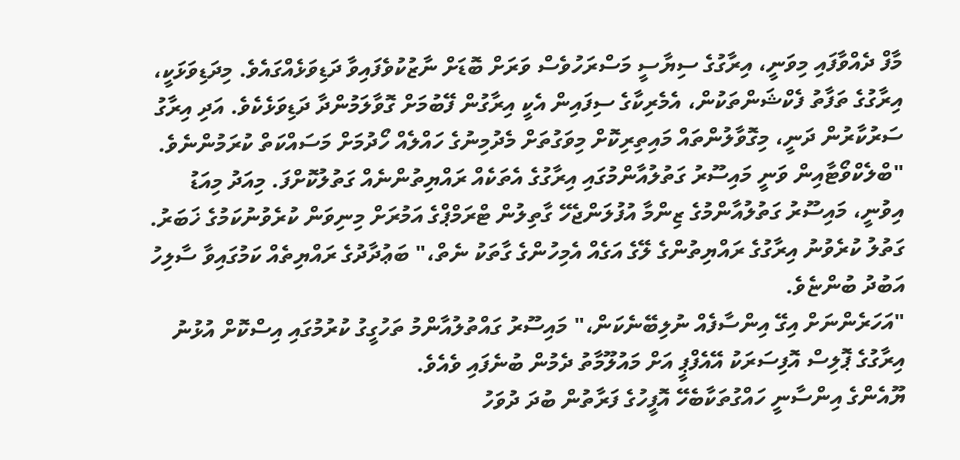މާފް ދެއްވާފައި މިވަނީ، އިރާގުގެ ސިޔާސީ މަސްރަހުވެސް ވަރަށް ބޮޑަށް ނާޒުކުވެފައިވާ ދަޑިވަޅެއްގައެވެ. މިދަޑިވަޅަކީ، އިރާގުގެ ތަފާތު ފެކްޝަންތަކުން، އެމެރިކާގެ ސިފައިން އެކީ އިރާގުން ފޭބުމަށް ގޮވާލަމުންދާ ދަޑިވަޅެކެވެ. އަދި އިރާގު ސަރުކާރުން ދަނީ، މިގޮވާލުންތައް މައިތިރިކޮށް މިވަގުތަށް މެދުމިނުގެ ހައްލެއް ހޯދުމަށް މަސައްކަތް ކުރަމުންނެވެ.
"ބްލެކްވޯޓާއިން ވަނީ މައިސޫރު ގަތުލުއާންމުގައި އިރާގުގެ އެތަކެއް ރައްޔިތުންނެއް ގަތުލުކޮށްފަ. މިއަދު މިއަޑު އިވުނީ، މައިސޫރު ގަތުލުއާންމުގެ ޒިންމާ އުފުލަންޖެހޭ ގާތިލުން ޓްރަމްޕްގެ އަމުރަށް މިނިވަން ކުރެވުނުކަމުގެ ޚަބަރު. ގަތުލު ކުރެވުނު އިރާގުގެ ރައްޔިތުންގެ ލޭގެ އަގެއް އެމިހުންގެ ގާތަކު ނެތް،" ބަޢުދާދުގެ ރައްޔިތެއް ކަމުގައިވާ ސާލިހު އަބުދު ބުންޏެވެ.
"އަހަރެންނަށް އިގޭ އިންސާފެއް ނުލިބޭނެކަން،" މައިސޫރު ގައްތުލުއާންމު ތަހުގީގު ކުރުމުގައި އިސްކޮށް އުޅުނު އިރާގުގެ ޕޮލިސް އޮފިސަރަކު އޭއެފްޕީ އަށް މައުލޫމާތު ދެމުން ބުނެފައި ވެއެވެ.
ޔޫއެންގެ އިންސާނީ ހައްގުތަކާބެހޭ އޮފީހުގެ ފަރާތުން ބުދަ ދުވަހު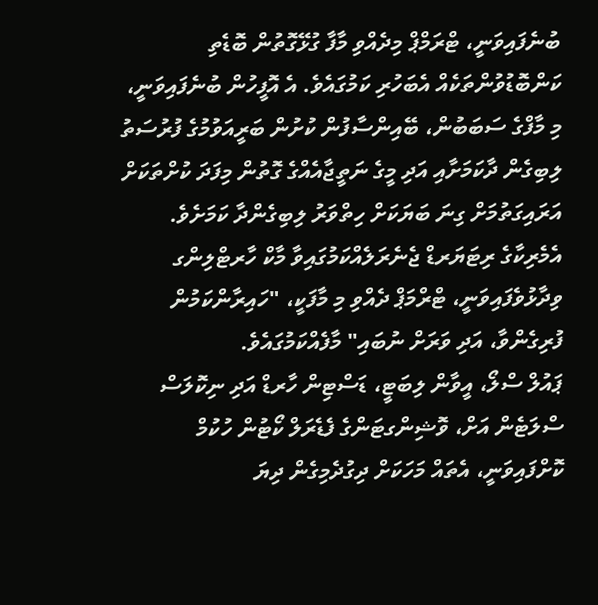ބުނެފައިވަނީ، ޓްރަމްޕް މިދެއްވި މާފާ ގުޅޭގޮތުން ބޮޑެތި ކަންބޮޑުވުންތަކެއް އެބަހުރި ކަމުގައެވެ. އެ އޮފީހުން ބުނެފައިވަނީ، މި މާފްގެ ސަބަބުން، ބޭއިންސާފުން ކުށުން ބަރީއަވުމުގެ ފުރުސަތު ލިބިގެން ދާކަމަށާއި އަދި މީގެ ނަތީޖާއެއްގެ ގޮތުން މިފަދަ ކުށްތަކަށް އަރައިގަތުމަށް ގިނަ ބަޔަކަށް ހިތްވަރު ލިބިގެންދާ ކަމަށެވެ.
އެމެރިކާގެ ރިޓަޔަރޑް ޖެނެރަލެއްކަމުގައިވާ މާކް ހާރޓްލިންގ ވިދާޅުވެފައިވަނީ، ޓްރްމަޕް ދެއްވި މި މާފަކީ، "ހައިރާންކަމުން ފުރިގެންވާ، އަދި ވަރަށް ނުބައި" މާފެއްކަމުގައެވެ.
ޕައުލް ސްލޯ، އީވާން ލިބަޓީ، ޑަސްޓިން ހާރޑް އަދި ނިކޮލަސް ސްލަޓެން އަށް، ވޮޝިންގޓަންގެ ފެޑެރަލް ކޯޓުން ހުކުމް ކޮށްފައިވަނީ، އެތައް މަހަކަށް ދިގުދެމިގެން ދިޔަ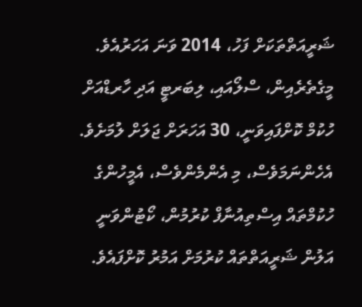ޝަރީއަތްތަކަށް ފަހު، 2014 ވަނަ އަހަރުއެވެ.
މީގެތެރެއިން، ސްލޯއައި، ލިބަރޓީ އަދި ހާރޑްއަށް ހުކުމް ކޮށްފައިވަނީ، 30 އަހަރަށް ޖަލަށް ލުމަށެވެ. އެހެންނަމަވެސް، މި އެންމެންވެސް، އެމީހުންގެ ހުކުމްތައް އިސްތިއުނާފް ކުރުމުން، ކޯޓުންވަނީ އަލުން ޝަރީއަތްތައް ކުރުމަށް އަމުރު ކޮށްފައެވެ.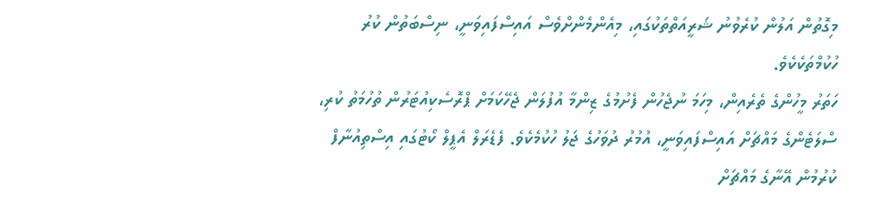މިގޮތުން އަލުން ކުރެވުނު ޝަރީއަތްތަކުގައި، މިއެންމެންށްވެސް އައިސްފައިވަނީ، ނިސްބަތުން ކުރު ހުކުމްތަކެކެވެ.
ހަތަރު މީހުންގެ ތެރެއިން، މިހަމަ ނުޖެހުން ފެށުމުގެ ޒިންމާ އުފުލަން ޖެހޭކަމަށް ޕްރޮސެކިއުޓަރުން ތުހުމަތު ކުރި، ސްލަޓެންގެ މައްޗަށް އައިސްފައިވަނީ، އުމުރު ދުވަހުގެ ޖަލު ހުކުމެކެވެ. ފެޑެރަލް އެޕީލް ކޯޓުގައި އިސްތިއުނާފް ކުރުމުން އޭނާގެ މައްޗަށް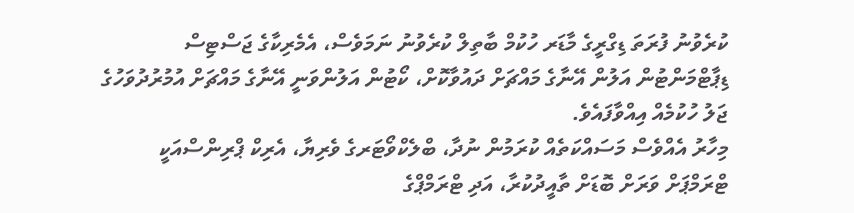ކުރެވުނު ފުރަތަ ޑިގްރީގެ މާޑަރ ހުކުމް ބާތިލް ކުރެވުނު ނަމަވެސް، އެމެރިކާގެ ޖަސްޓިސް ޑިޕާޓްމަންޓުން އަލުން އޭނާގެ މައްޗަށް ދައުވާކޮށް، ކޯޓުން އަލުންވަނީ އޭނާގެ މައްޗަށް އުމުރުދުވަހުގެ ޖަލު ހުކުމެއް އިއްވާފައެވެ.
މިހާރު އެއްވެސް މަސައްކަތެއް ކުރަމުން ނުދާ، ބްލެކްވޯޓަރގެ ވެރިޔާ، އެރިކް ޕްރިންސްއަކީ ޓްރަމްޕަށް ވަރަށް ބޮޑަށް ތާއީދުކުރާ، އަދި ޓްރަމްޕްގެ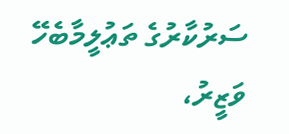ސަރުކާރުގެ ތަޢުލީމާބެހޭ ވަޒީރު،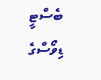ބެސްޓީ ޑިވޯސްގެ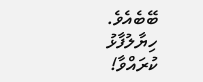ބޭބެއެވެ.
ހިޔާލުފާޅު ކުރައްވާ!